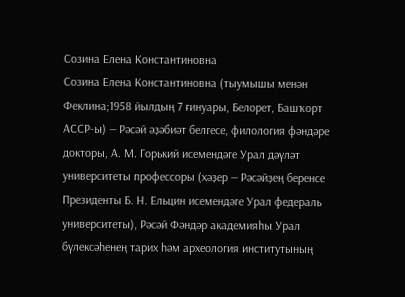Созина Елена Константиновна
Созина Елена Константиновна (тыумышы менән Феклина;1958 йылдың 7 ғинуары, Белорет, Башҡорт АССР-ы) — Рәсәй әҙәбиәт белгесе, филология фәндәре докторы, А. М. Горький исемендәге Урал дәүләт университеты профессоры (хәҙер — Рәсәйҙең беренсе Президенты Б. Н. Ельцин исемендәге Урал федераль университеты), Рәсәй Фәндәр академияһы Урал бүлексәһенең тарих һәм археология институтының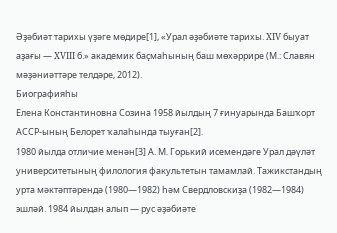Әҙәбиәт тарихы үҙәге мөдире[1], «Урал әҙәбиәте тарихы. XIV быуат аҙағы — XVIII б.» академик баҫмаһының баш мөхәррире (М.: Славян мәҙәниәттәре телдәре, 2012).
Биографияһы
Елена Константиновна Созина 1958 йылдың 7 ғинуарында Башҡорт АССР-ының Белорет ҡалаһында тыуған[2].
1980 йылда отличие менән[3] А. М. Горький исемендәге Урал дәүләт университетының филология факультетын тамамлай. Тажикстандың урта мәктәптәрендә (1980—1982) һәм Свердловскиҙа (1982—1984) эшләй. 1984 йылдан алып — рус әҙәбиәте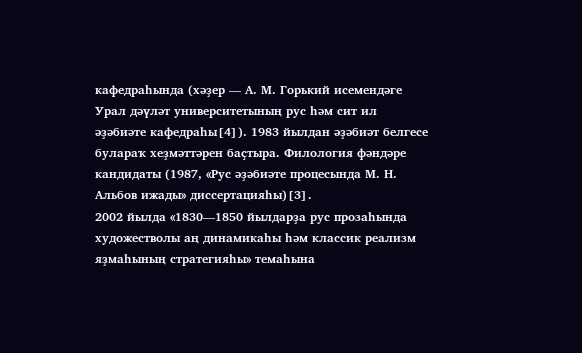кафедраһында (хәҙер — А. М. Горький исемендәге Урал дәүләт университетының рус һәм сит ил әҙәбиәте кафедраһы[4]). 1983 йылдан әҙәбиәт белгесе булараҡ хеҙмәттәрен баҫтыра. Филология фәндәре кандидаты (1987, «Рус әҙәбиәте процесында М. Н. Альбов ижады» диссертацияһы)[3].
2002 йылда «1830—1850 йылдарҙа рус прозаһында художестволы аң динамикаһы һәм классик реализм яҙмаһының стратегияһы» темаһына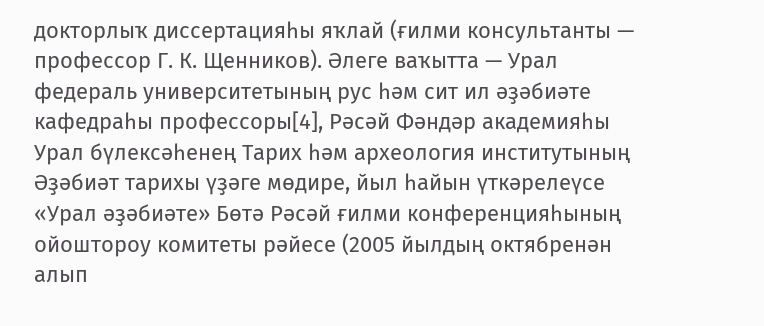докторлыҡ диссертацияһы яҡлай (ғилми консультанты — профессор Г. К. Щенников). Әлеге ваҡытта — Урал федераль университетының рус һәм сит ил әҙәбиәте кафедраһы профессоры[4], Рәсәй Фәндәр академияһы Урал бүлексәһенең Тарих һәм археология институтының Әҙәбиәт тарихы үҙәге мөдире, йыл һайын үткәрелеүсе «Урал әҙәбиәте» Бөтә Рәсәй ғилми конференцияһының ойоштороу комитеты рәйесе (2005 йылдың октябренән алып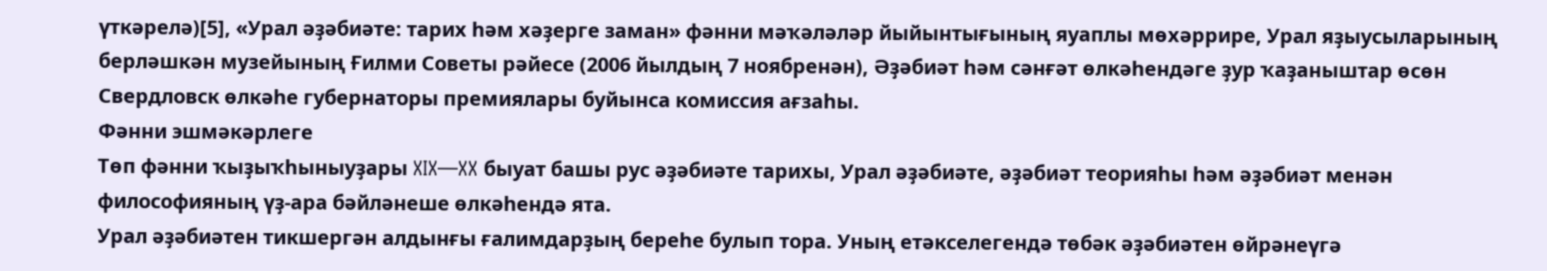үткәрелә)[5], «Урал әҙәбиәте: тарих һәм хәҙерге заман» фәнни мәҡәләләр йыйынтығының яуаплы мөхәррире, Урал яҙыусыларының берләшкән музейының Ғилми Советы рәйесе (2006 йылдың 7 ноябренән), Әҙәбиәт һәм сәнғәт өлкәһендәге ҙур ҡаҙаныштар өсөн Свердловск өлкәһе губернаторы премиялары буйынса комиссия ағзаһы.
Фәнни эшмәкәрлеге
Төп фәнни ҡыҙыҡһыныуҙары XIX—XX быуат башы рус әҙәбиәте тарихы, Урал әҙәбиәте, әҙәбиәт теорияһы һәм әҙәбиәт менән философияның үҙ-ара бәйләнеше өлкәһендә ята.
Урал әҙәбиәтен тикшергән алдынғы ғалимдарҙың береһе булып тора. Уның етәкселегендә төбәк әҙәбиәтен өйрәнеүгә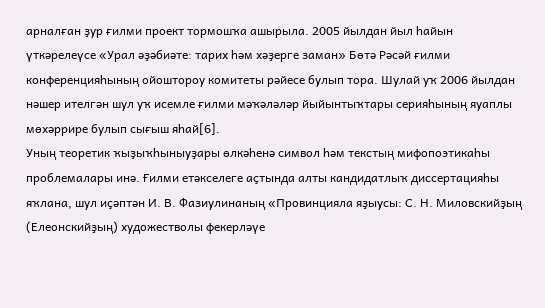арналған ҙур ғилми проект тормошҡа ашырыла. 2005 йылдан йыл һайын үткәрелеүсе «Урал әҙәбиәте: тарих һәм хәҙерге заман» Бөтә Рәсәй ғилми конференцияһының ойоштороу комитеты рәйесе булып тора. Шулай уҡ 2006 йылдан нәшер ителгән шул уҡ исемле ғилми мәҡәләләр йыйынтыҡтары серияһының яуаплы мөхәррире булып сығыш яһай[6].
Уның теоретик ҡыҙыҡһыныуҙары өлкәһенә символ һәм текстың мифопоэтикаһы проблемалары инә. Ғилми етәкселеге аҫтында алты кандидатлыҡ диссертацияһы яҡлана, шул иҫәптән И. В. Фазиулинаның «Провинцияла яҙыусы: С. Н. Миловскийҙың (Елеонскийҙың) художестволы фекерләүе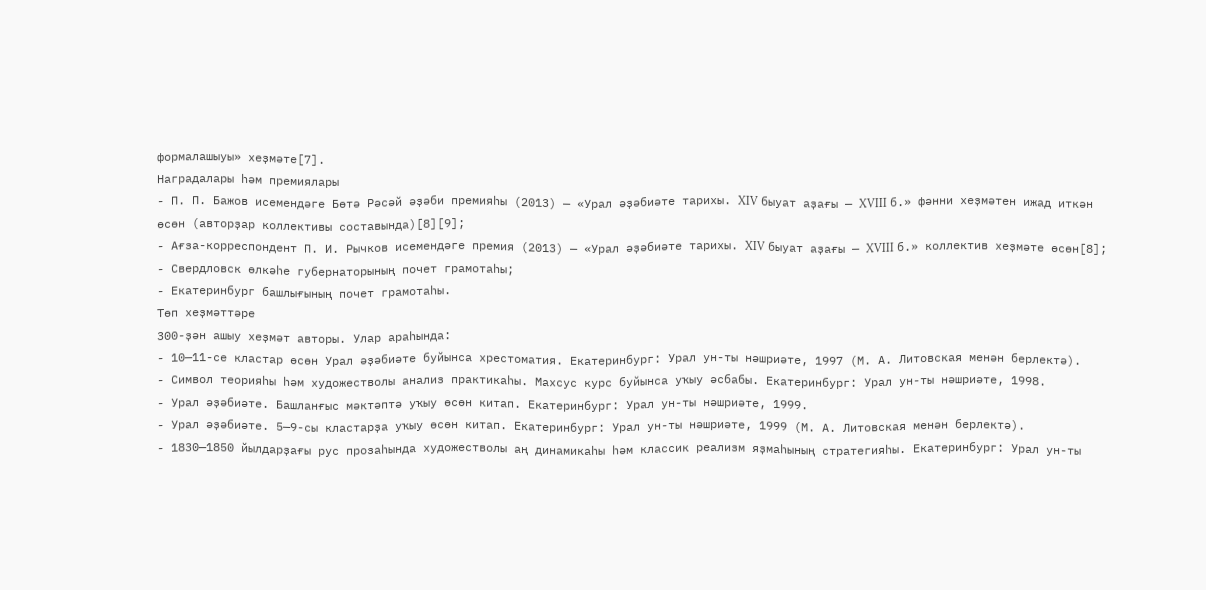формалашыуы» хеҙмәте[7].
Наградалары һәм премиялары
- П. П. Бажов исемендәге Бөтә Рәсәй әҙәби премияһы (2013) — «Урал әҙәбиәте тарихы. XIV быуат аҙағы — XVIII б.» фәнни хеҙмәтен ижад иткән өсөн (авторҙар коллективы составында)[8][9];
- Ағза-корреспондент П. И. Рычков исемендәге премия (2013) — «Урал әҙәбиәте тарихы. XIV быуат аҙағы — XVIII б.» коллектив хеҙмәте өсөн[8];
- Свердловск өлкәһе губернаторының почет грамотаһы;
- Екатеринбург башлығының почет грамотаһы.
Төп хеҙмәттәре
300-ҙән ашыу хеҙмәт авторы. Улар араһында:
- 10—11-се кластар өсөн Урал әҙәбиәте буйынса хрестоматия. Екатеринбург: Урал ун-ты нәшриәте, 1997 (М. А. Литовская менән берлектә).
- Символ теорияһы һәм художестволы анализ практикаһы. Махсус курс буйынса уҡыу әсбабы. Екатеринбург: Урал ун-ты нәшриәте, 1998.
- Урал әҙәбиәте. Башланғыс мәктәптә уҡыу өсөн китап. Екатеринбург: Урал ун-ты нәшриәте, 1999.
- Урал әҙәбиәте. 5—9-сы кластарҙа уҡыу өсөн китап. Екатеринбург: Урал ун-ты нәшриәте, 1999 (М. А. Литовская менән берлектә).
- 1830—1850 йылдарҙағы рус прозаһында художестволы аң динамикаһы һәм классик реализм яҙмаһының стратегияһы. Екатеринбург: Урал ун-ты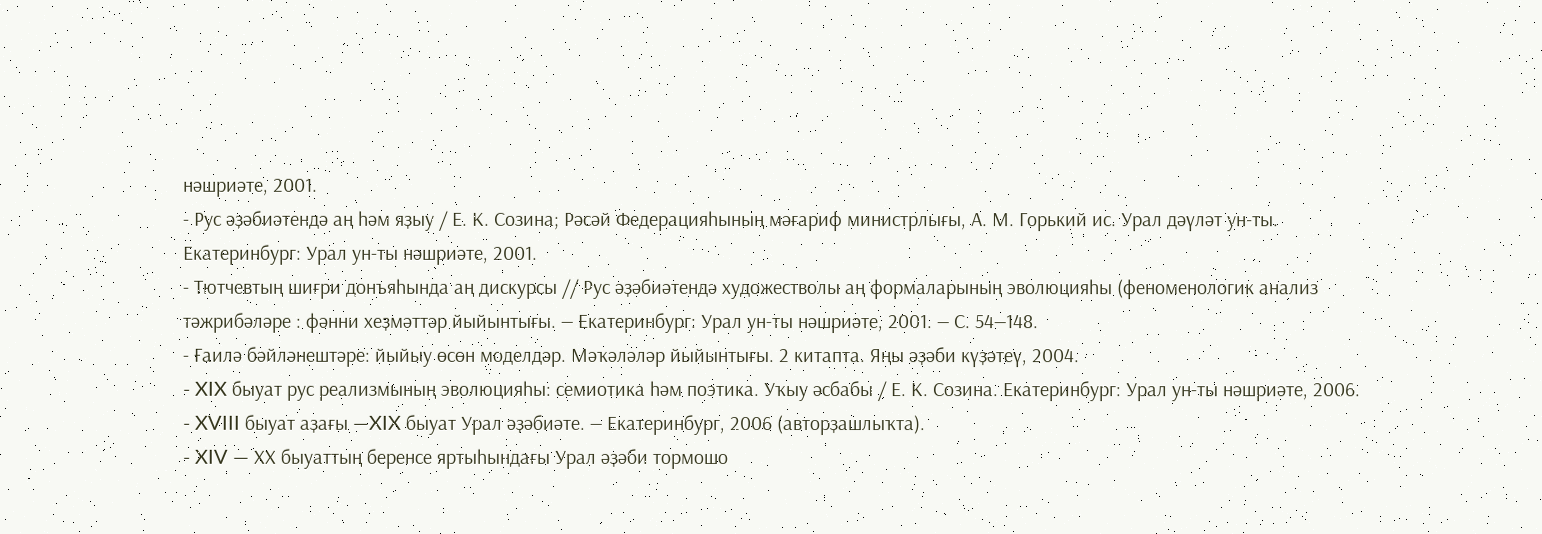нәшриәте, 2001.
- Рус әҙәбиәтендә аң һәм яҙыу / Е. К. Созина; Рәсәй Федерацияһының мәғариф министрлығы, А. М. Горький ис. Урал дәүләт ун-ты. Екатеринбург: Урал ун-ты нәшриәте, 2001.
- Тютчевтың шиғри донъяһында аң дискурсы // Рус әҙәбиәтендә художестволы аң формаларының эволюцияһы (феноменологик анализ тәжрибәләре : фәнни хеҙмәттәр йыйынтығы. — Екатеринбург: Урал ун-ты нәшриәте, 2001. — С. 54—148.
- Ғаилә бәйләнештәре: йыйыу өсөн моделдәр. Мәҡәләләр йыйынтығы. 2 китапта. Яңы әҙәби күҙәтеү, 2004.
- XIX быуат рус реализмының эволюцияһы: семиотика һәм поэтика. Уҡыу әсбабы / Е. К. Созина. Екатеринбург: Урал ун-ты нәшриәте, 2006.
- XVIII быуат аҙағы —XIX быуат Урал әҙәбиәте. — Екатеринбург, 2006 (авторҙашлыҡта).
- XIV — ХХ быуаттың беренсе яртыһындағы Урал әҙәби тормошо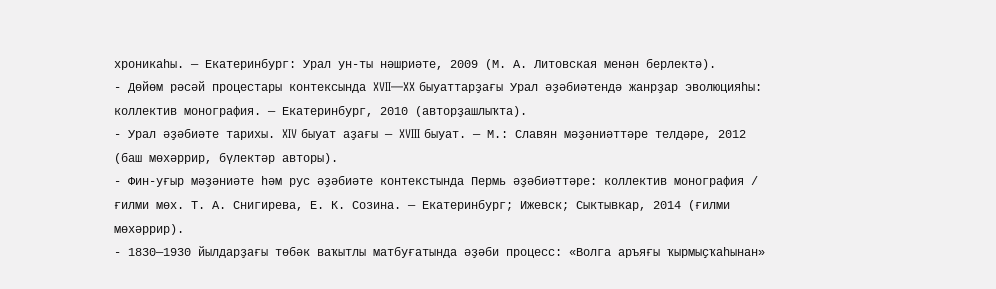хроникаһы. — Екатеринбург: Урал ун-ты нәшриәте, 2009 (М. А. Литовская менән берлектә).
- Дөйөм рәсәй процестары контексында XVII—XX быуаттарҙағы Урал әҙәбиәтендә жанрҙар эволюцияһы: коллектив монография. — Екатеринбург, 2010 (авторҙашлыҡта).
- Урал әҙәбиәте тарихы. XIV быуат аҙағы — XVIII быуат. — М.: Славян мәҙәниәттәре телдәре, 2012 (баш мөхәррир, бүлектәр авторы).
- Фин-уғыр мәҙәниәте һәм рус әҙәбиәте контекстында Пермь әҙәбиәттәре: коллектив монография / ғилми мөх. Т. А. Снигирева, Е. К. Созина. — Екатеринбург; Ижевск; Сыктывкар, 2014 (ғилми мөхәррир).
- 1830—1930 йылдарҙағы төбәк ваҡытлы матбуғатында әҙәби процесс: «Волга аръяғы ҡырмыҫҡаһынан»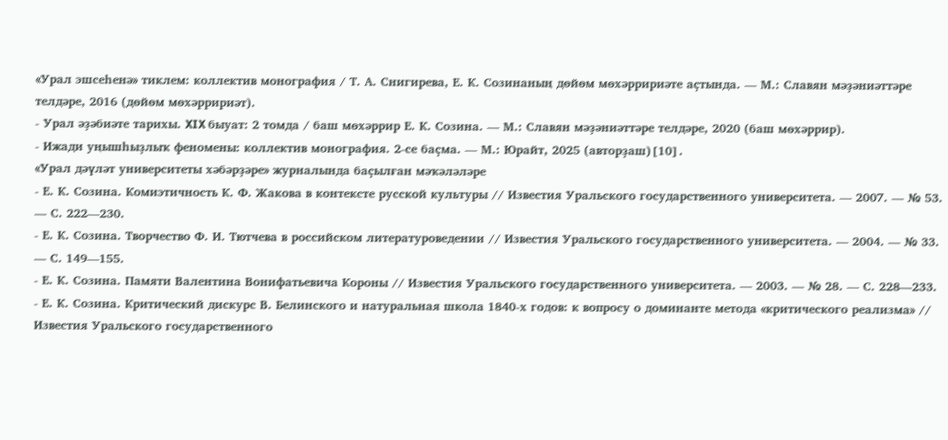«Урал эшсеһенә» тиклем: коллектив монография / Т. А. Снигирева, Е. К. Созинаның дөйөм мөхәрририәте аҫтында. — М.: Славян мәҙәниәттәре телдәре, 2016 (дөйөм мөхәрририәт).
- Урал әҙәбиәте тарихы. XIX быуат: 2 томда / баш мөхәррир Е. К. Созина. — М.: Славян мәҙәниәттәре телдәре, 2020 (баш мөхәррир).
- Ижади уңышһыҙлыҡ феномены: коллектив монография. 2-се баҫма. — М.: Юрайт, 2025 (авторҙаш)[10].
«Урал дәүләт университеты хәбәрҙәре» журналында баҫылған мәҡәләләре
- Е. К. Созина. Комиэтичность К. Ф. Жакова в контексте русской культуры // Известия Уральского государственного университета. — 2007. — № 53. — С. 222—230.
- Е. К. Созина. Творчество Ф. И. Тютчева в российском литературоведении // Известия Уральского государственного университета. — 2004. — № 33. — С. 149—155.
- Е. К. Созина. Памяти Валентина Вонифатьевича Короны // Известия Уральского государственного университета. — 2003. — № 28. — С. 228—233.
- Е. К. Созина. Критический дискурс В. Белинского и натуральная школа 1840-х годов: к вопросу о доминанте метода «критического реализма» // Известия Уральского государственного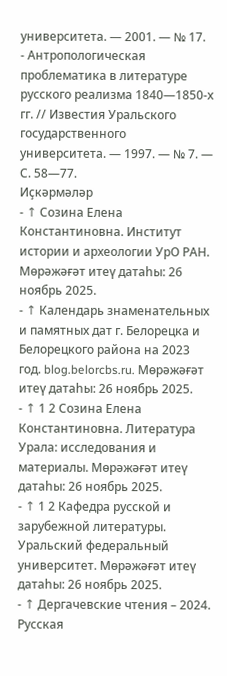университета. — 2001. — № 17.
- Антропологическая проблематика в литературе русского реализма 1840—1850-х гг. // Известия Уральского государственного университета. — 1997. — № 7. — С. 58—77.
Иҫкәрмәләр
- ↑ Созина Елена Константиновна. Институт истории и археологии УрО РАН. Мөрәжәғәт итеү датаһы: 26 ноябрь 2025.
- ↑ Календарь знаменательных и памятных дат г. Белорецка и Белорецкого района на 2023 год. blog.belorcbs.ru. Мөрәжәғәт итеү датаһы: 26 ноябрь 2025.
- ↑ 1 2 Созина Елена Константиновна. Литература Урала: исследования и материалы. Мөрәжәғәт итеү датаһы: 26 ноябрь 2025.
- ↑ 1 2 Кафедра русской и зарубежной литературы. Уральский федеральный университет. Мөрәжәғәт итеү датаһы: 26 ноябрь 2025.
- ↑ Дергачевские чтения – 2024. Русская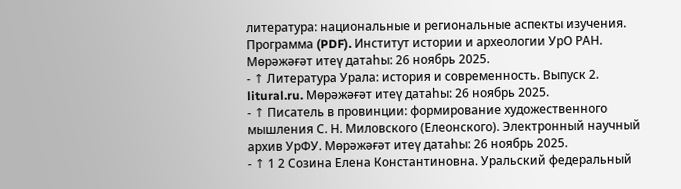литература: национальные и региональные аспекты изучения. Программа (PDF). Институт истории и археологии УрО РАН. Мөрәжәғәт итеү датаһы: 26 ноябрь 2025.
- ↑ Литература Урала: история и современность. Выпуск 2. litural.ru. Мөрәжәғәт итеү датаһы: 26 ноябрь 2025.
- ↑ Писатель в провинции: формирование художественного мышления С. Н. Миловского (Елеонского). Электронный научный архив УрФУ. Мөрәжәғәт итеү датаһы: 26 ноябрь 2025.
- ↑ 1 2 Созина Елена Константиновна. Уральский федеральный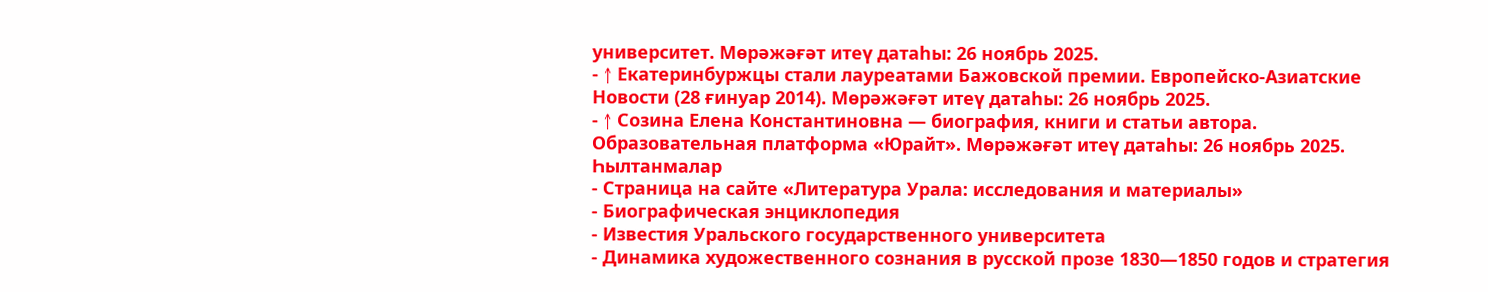университет. Мөрәжәғәт итеү датаһы: 26 ноябрь 2025.
- ↑ Екатеринбуржцы стали лауреатами Бажовской премии. Европейско-Азиатские Новости (28 ғинуар 2014). Мөрәжәғәт итеү датаһы: 26 ноябрь 2025.
- ↑ Созина Елена Константиновна — биография, книги и статьи автора. Образовательная платформа «Юрайт». Мөрәжәғәт итеү датаһы: 26 ноябрь 2025.
Һылтанмалар
- Страница на сайте «Литература Урала: исследования и материалы»
- Биографическая энциклопедия
- Известия Уральского государственного университета
- Динамика художественного сознания в русской прозе 1830—1850 годов и стратегия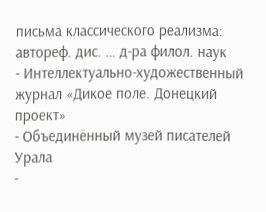письма классического реализма: автореф. дис. … д-ра филол. наук
- Интеллектуально-художественный журнал «Дикое поле. Донецкий проект»
- Объединённый музей писателей Урала
-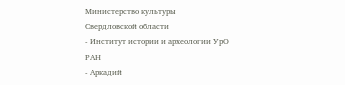Министерство культуры Свердловской области
- Институт истории и археологии УрО РАН
- Аркадий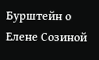Бурштейн о Елене Созиной